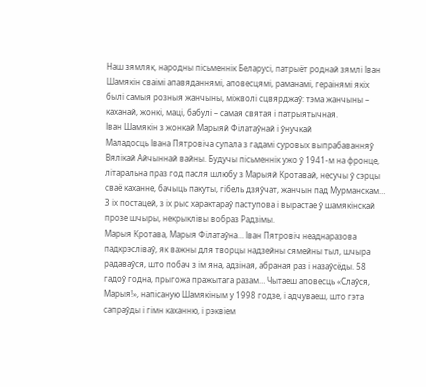Наш зямляк, народны пісьменнік Беларусі, патрыёт роднай зямлі Іван Шамякін сваімі апавяданнямі, аповесцямі, раманамі, гераінямі якіх былі самыя розныя жанчыны, міжволі сцвярджаў: тэма жанчыны – каханай, жонкі, маці, бабулі – самая святая і патрыятычная.
Іван Шамякін з жонкай Марыяй Філатаўнай і ўнучкай
Маладосць Івана Пятровіча супала з гадамі суровых выпрабаванняў Вялікай Айчыннай вайны. Будучы пісьменнік ужо ў 1941-м на фронце, літаральна праз год пасля шлюбу з Марыяй Кротавай, несучы ў сэрцы сваё каханне, бачыць пакуты, гібель дзяўчат, жанчын пад Мурманскам… З іх постацей, з іх рыс характараў паступова і вырастае ў шамякінскай прозе шчыры, некрыклівы вобраз Радзімы.
Марыя Кротава, Марыя Філатаўна… Іван Пятровіч неаднаразова падкрэсліваў, як важны для творцы надзейны сямейны тыл, шчыра радаваўся, што побач з ім яна, адзіная, абраная раз і назаўсёды. 58 гадоў годна, прыгожа пражытага разам… Чытаеш аповесць «Слаўся, Марыя!», напісаную Шамякіным у 1998 годзе, і адчуваеш, што гэта сапраўды і гімн каханню, і рэквіем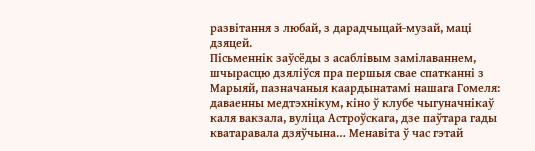развітання з любай, з дарадчыцай-музай, маці дзяцей.
Пісьменнік заўсёды з асаблівым замілаваннем, шчырасцю дзяліўся пра першыя свае спатканні з Марыяй, пазначаныя каардынатамі нашага Гомеля: даваенны медтэхнікум, кіно ў клубе чыгуначнікаў каля вакзала, вуліца Астроўскага, дзе паўтара гады кватаравала дзяўчына… Менавіта ў час гэтай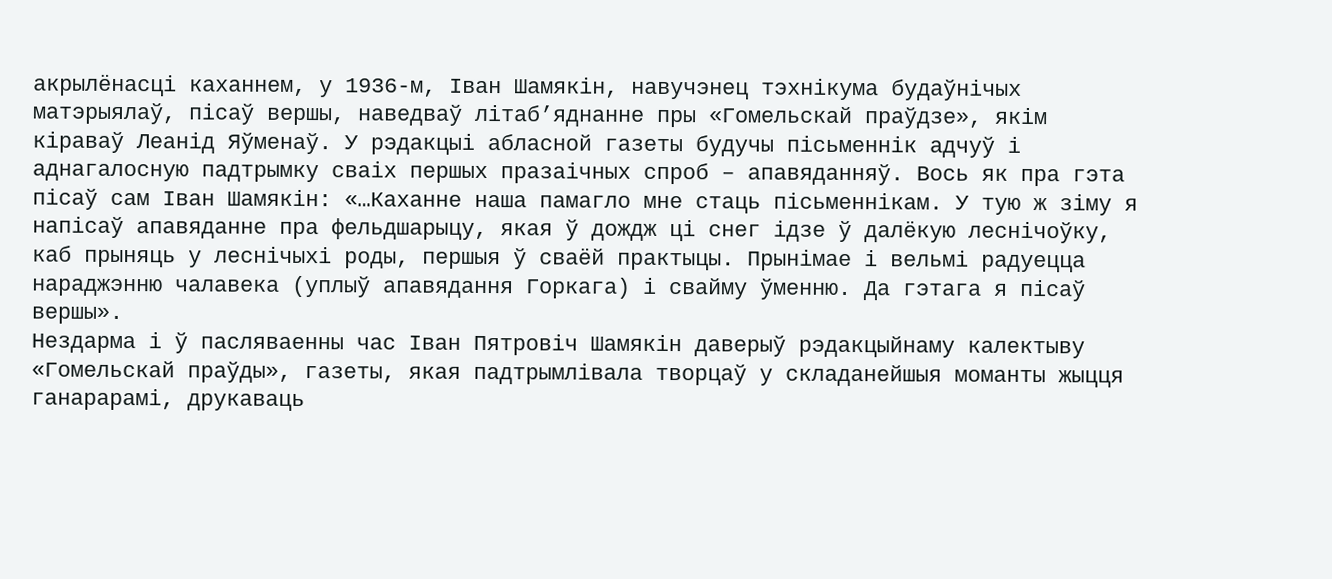акрылёнасці каханнем, у 1936-м, Іван Шамякін, навучэнец тэхнікума будаўнічых матэрыялаў, пісаў вершы, наведваў літаб’яднанне пры «Гомельскай праўдзе», якім кіраваў Леанід Яўменаў. У рэдакцыі абласной газеты будучы пісьменнік адчуў і аднагалосную падтрымку сваіх першых празаічных спроб – апавяданняў. Вось як пра гэта пісаў сам Іван Шамякін: «…Каханне наша памагло мне стаць пісьменнікам. У тую ж зіму я напісаў апавяданне пра фельдшарыцу, якая ў дождж ці снег ідзе ў далёкую леснічоўку, каб прыняць у леснічыхі роды, першыя ў сваёй практыцы. Прынімае і вельмі радуецца нараджэнню чалавека (уплыў апавядання Горкага) і свайму ўменню. Да гэтага я пісаў вершы».
Нездарма і ў пасляваенны час Іван Пятровіч Шамякін даверыў рэдакцыйнаму калектыву «Гомельскай праўды», газеты, якая падтрымлівала творцаў у складанейшыя моманты жыцця ганарарамі, друкаваць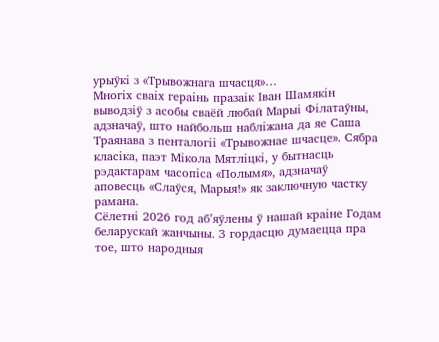урыўкі з «Трывожнага шчасця»…
Многіх сваіх гераінь празаік Іван Шамякін выводзіў з асобы сваёй любай Марыі Філатаўны, адзначаў, што найбольш набліжана да яе Саша Траянава з пенталогіі «Трывожнае шчасце». Сябра класіка, паэт Мікола Мятліцкі, у бытнасць рэдактарам часопіса «Полымя», адзначаў аповесць «Слаўся, Марыя!» як заключную частку рамана.
Сёлетні 2026 год аб’яўлены ў нашай краіне Годам беларускай жанчыны. З гордасцю думаецца пра тое, што народныя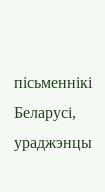пісьменнікі Беларусі, ураджэнцы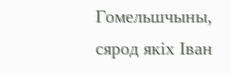Гомельшчыны, сярод якіх Іван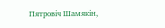Пятровіч Шамякін,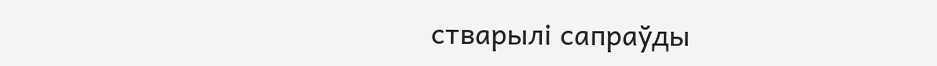стварылі сапраўды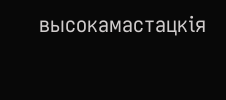высокамастацкія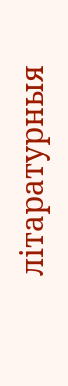літаратурныя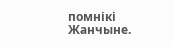помнікі Жанчыне.